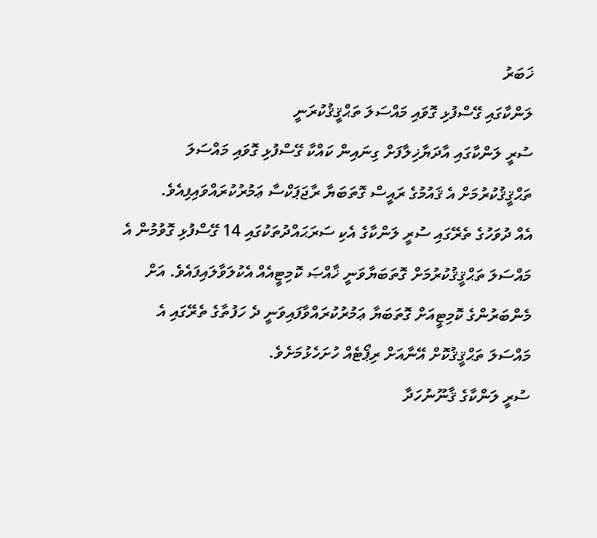ޚަބަރު
ލަންކާގައި ގޭސްފުޅި ގޮވައި މައްސަލަ ތަޙްޤީޤުކުރަނީ
ސުރީ ލަންކާގައި އާދަޔާޚިލާފަށް ގިނައިން ކައްކާ ގޭސްފުޅި ގޮވައި މައްސަލަ ތަޙްޤީޤުކުރުމަށް އެ ޤައުމުގެ ރައީސް ގޮތަބަޔާ ރާޖަޕަކްސާ ޢަމުރުކުރައްވައިފިއެވެ.
އެއް ދުވަހުގެ ތެރޭގައި ސުރީ ލަންކާގެ އެކި ސަރަޙައްދުތަކުގައި 14 ގޭސްފުޅި ގޮވުމުން އެ މައްސަލަ ތަޙްޤީޤުކުރުމަށް ގޮތަބަޔާވަނީ ޚާއްޞަ ކޮމިޓީއެއް އެކުލަވާލައިފައެވެ. އަށް މެންބަރުންގެ ކޮމިޓީއަށް ގޮތަބަޔާ ޢަމުރުކުރައްވާފައިވަނީ ދެ ހަފުތާގެ ތެރޭގައި އެ މައްސަލަ ތަޙްޤީޤުކޮށް އޭނާއަށް ރިޕޯޓެއް ހުށަހެޅުމަށެވެ.
ސުރީ ލަންކާގެ ޤާނޫނުހަދާ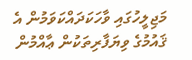މަޖިލީހުގައި ވާހަކަދައްކަވަމުން އެ ޤައުމުގެ ވިޔަފާރިތަކުން ޢާއްމުން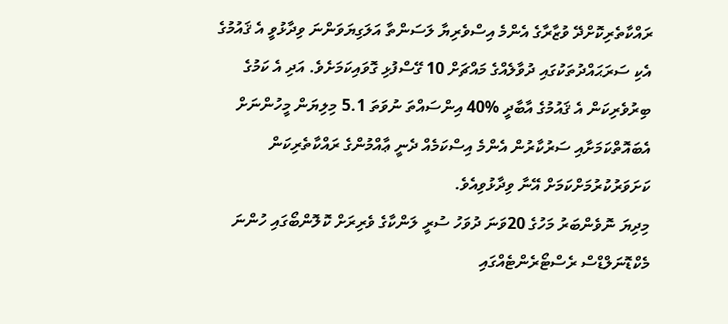ރައްކާތެރިކޮށްދޭ ވުޒާރާގެ އެންމެ އިސްވެރިޔާ ލަސަންތާ އަލަގިޔަވަންނަ ވިދާޅުވީ އެ ޤައުމުގެ އެކި ސަރަޙައްދުތަކުގައި ދުވާލެއްގެ މައްޗަށް 10 ގޭސްފުޅި ގޮވައިކަމަށެވެ. އަދި އެ ކަމުގެ ބިރުވެރިކަން އެ ޤައުމުގެ އާބާދީ %40 އިންސައްތަ ނުވަތަ 5.1 މިލިޔަން މީހުންނަށް އެބައޮތްކަމަށާއި ސަރުކާރުން އެންމެ އިސްކަމެއް ދެނީ ޢާއްމުންގެ ރައްކާތެރިކަން ކަށަވަރުކުރުމަށްކަމަށް އޭނާ ވިދާޅުވިއެވެ.
މިދިޔަ ނޮވެންބަރު މަހުގެ 20ވަނަ ދުވަހު ސުރީ ލަންކާގެ ވެރިރަށް ކޮލޮންބޯގައި ހުންނަ މެކްޑޮނަލްޑްސް ރެސްޓޯރެންޓެއްގައި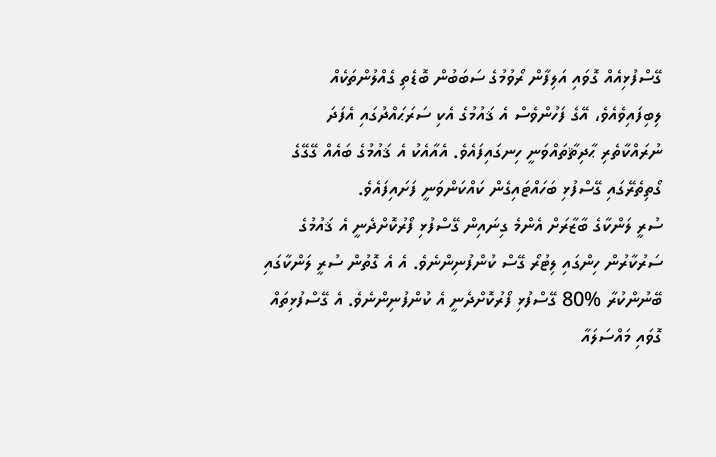ގޭސްފުޅިއެއް ގޮވައި އަލިފާން ރޯވުމުގެ ސަބަބުން ބޮޑެތި ގެއްލުންތަކެއް ލިބިފައިވެއެވެ، އޭގެ ފަހުންވެސް އެ ޤައުމުގެ އެކި ސަރަޙައްދުގައި އެފަދަ ނުރައްކާތެރި ޙާދިޘާތައްވަނީ ހިނގައިފައެވެ. އެއާއެކު އެ ޤައުމުގެ ބައެއް ގޭގޭގެ ގޯތިތެރޭގައި ގޭސްފުޅި ބަހައްޓައިގެން ކައްކަންވަނީ ފަށައިފައެވެ.
ސުރީ ލަންކާގެ ބާޒާރަށް އެންމެ ގިނައިން ގޭސްފުޅި ފޯރުކޮށްދެނީ އެ ޤައުމުގެ ސަރުކާރުން ހިންގައި ލިޓުރޯ ގޭސް ކުންފުނިންނެވެ. އެ އެ ގޮތުން ސުރީ ލަންކާގައި ބޭނުންކުރާ %80 ގޭސްފުޅި ފޯރުކޮށްދެނީ އެ ކުންފުނިންނެވެ. އެ ގޭސްފުޅިތައް ގޮވައި މައްސަލައާ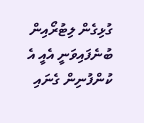ގުޅިގެން ލިޓުރޯއިން ބުނެފައިވަނީ އެއީ އެ ކުންފުނިން ގެނައި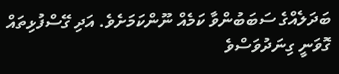ބަދަލެއްގެ ސަބަބުންވާ ކަމެއް ނޫންކަމަށެވެ. އަދި ގޭސްފުޅިތައް ގޮވަނީ ގިނަދުވަސްވެ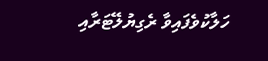ހަލާކުވެފައިވާ ރެގިޔުލޭޓަރާއި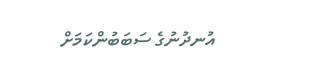އުނދުނުގެ ސަބަބުންކަމަށް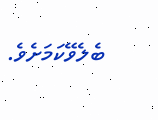ބެލެވޭކަމަށެވެ.